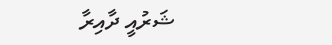ޝަރުއީ ދާއިރާ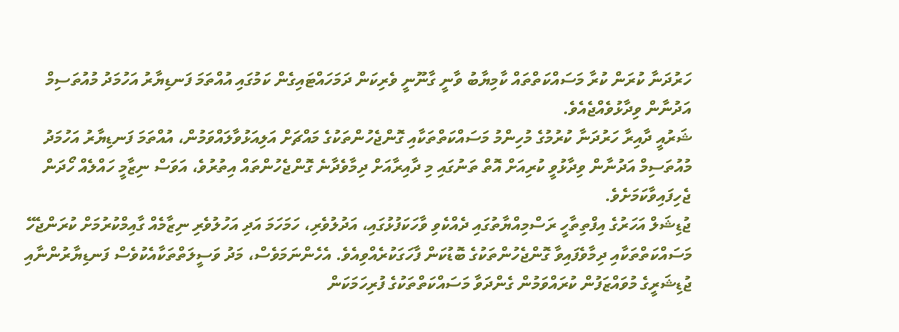ހަރުދަނާ ކުރަން ކުރާ މަސައްކަތްތައް ކާމިޔާބު ވާނީ ގާނޫނީ ވެރިކަން ދަމަހައްޓައިގެން ކަމުގައި އުއްތަމަ ފަނޑިޔާރު އަހުމަދު މުއުތަސިމް އަދުނާން ވިދާޅުވެއްޖެއެވެ.
ޝަރުއީ ދާއިރާ ހަރުދަނާ ކުރުމުގެ މުހިންމު މަސައްކަތްތަކާއި ގޮންޖެހުންތަކުގެ މައްޗަށް އަލިއަޅުވާލައްވަމުން، އުއްތަމަ ފަނޑިޔާރު އަހުމަދު މުއުތަސިމް އަދުނާން ވިދާޅުވީ ކުރިއަށް އޮތް ތަނުގައި މި ދާއިރާއަށް ދިމާވެދާނެ ގޮންޖެހުންތައް އިތުރުވެ، އަވަސް ނިޒާމީ ހައްލެއް ހޯދަން ޖެހިފައިވާކަމަށެވެ.
ޖުޑިޝަލް އަހަރުގެ އިފްތިތާހީ ރަސްމިއްޔާތުގައި ދެއްކެވި ވާހަކަފުޅުގައި، އަދުލުވެރި، ހަމަހަމަ އަދި އަހުލުވެރި ނިޒާމެއް ގާއިމްކުރުމަށް ކުރަންޖެހޭ މަސައްކަތްތަކާއި ދިމާވެފައިވާ ގޮންޖެހުންތަކުގެ ބޮޑުކަން ފާހަގަކުރެއްވިއެވެ. އެހެންނަމަވެސް، މަދު ވަސީލަތްތަކާއެކުވެސް ފަނޑިޔާރުންނާއި ޖުޑިޝަރީގެ މުވައްޒަފުން ކުރައްވަމުން ގެންދަވާ މަސައްކަތްތަކުގެ ފުރިހަމަކަން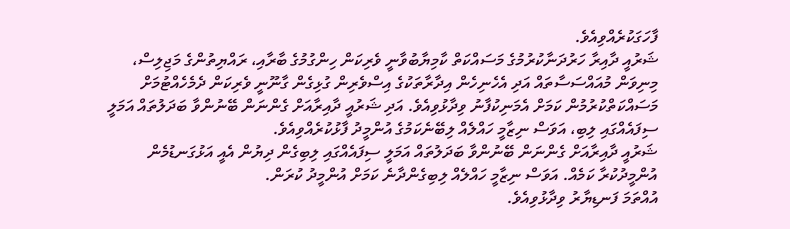ފާހަގަކުރެއްވިއެވެ.
ޝަރުއީ ދާއިރާ ހަރުދަނާކުރުމުގެ މަސައްކަތް ކާމިޔާބުވާނީ ވެރިކަން ހިންގުމުގެ ބާރާއި، ރައްޔިތުންގެ މަޖިލިސް، މިނިވަން މުއައްސަސާތައް އަދި އެހެނިހެން އިދާރާތަކުގެ އިސްވެރިން ގުޅިގެން ގާނޫނީ ވެރިކަން ދެމެހެއްޓުމަށް މަސައްކަތްކުރުމުން ކަމަށް އެމަނިކުފާނު ވިދާޅުވިއެވެ. އަދި ޝަރުއީ ދާއިރާއަށް ގެންނަން ބޭނުންވާ ބަދަލުތައް އަމަލީ ސިފައެއްގައި ލިބި، އަވަސް ނިޒާމީ ހައްލެއް ލިބޭނެކަމުގެ އުންމީދު ފާޅުކުރެއްވިއެވެ.
ޝަރުއީ ދާއިރާއަށް ގެންނަން ބޭނުންވާ ބަދަލުތައް އަމަލީ ސިފައެއްގައި ލިބިގެން ދިޔުން އެއީ އަޅުގަނޑުމެން އުންމީދުކުރާ ކަމެއް. އަވަސް ނިޒާމީ ހައްލެއް ލިބިގެންދާނެ ކަމަށް އުންމީދު ކުރަން.
އުއްތަމަ ފަނޑިޔާރު ވިދާޅުވިއެވެ.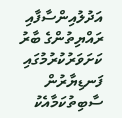އަދުލުއިންސާފާއި ރައްޔިތުންގެ ބާރު ކަށަވަރުކުރުމުގައި ފަނޑިޔާރުން ސާބިތުކަމާއެކު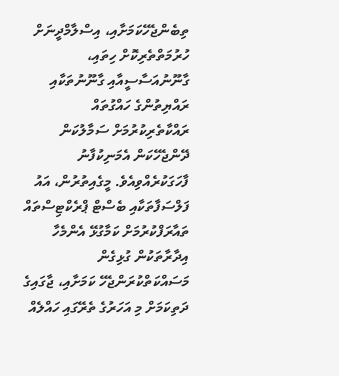ތިބެންޖެހޭކަމަށާއި، އިސްލާމްދީނަށް ހުރުމަތްތެރިކޮށް ހިތައި، ގާނޫނުއަސާސީއާއި ގާނޫނުތަކާއި ރައްޔިތުންގެ ހައްގުތައް ރައްކާތެރިކުރުމަށް ސަމާލުކަން ދޭންޖެހޭކަން އެމަނިކުފާނު ފާހަގަކުރެއްވިއެވެ. މީގެއިތުރުން، އައު ފަލްސަފާތަކާއި ބެސްޓް ޕްރެކްޓިސްތައް ތައާރަފްކުރުމަށް ކަމާގުޅޭ އެންމެހާ އިދާރާތަކުން ގުޅިގެން މަސައްކަތްކުރަންޖެހޭ ކަމަށާއި، ޖާގައިގެ ދަތިކަމަށް މި އަހަރުގެ ތެރޭގައި ހައްލެއް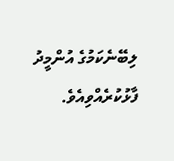ލިބޭނެކަމުގެ އުންމީދު ފާޅުކުރެއްވިއެވެ.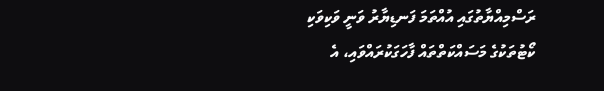ރަސްމިއްޔާތުގައި އުއްތަމަ ފަނޑިޔާރު ވަނީ ވަކިވަކި ކޯޓުތަކުގެ މަސައްކަތްތައް ފާހަގަކުރައްވައި، އެ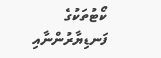ކޯޓުތަކުގެ ފަނޑިޔާރުންނާއި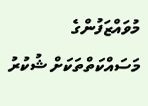މުވައްޒަފުންގެ މަސައްކަތްތަކަށް ޝުކުރު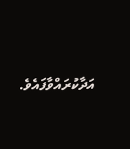އަދާކުރައްވާފައެވެ.